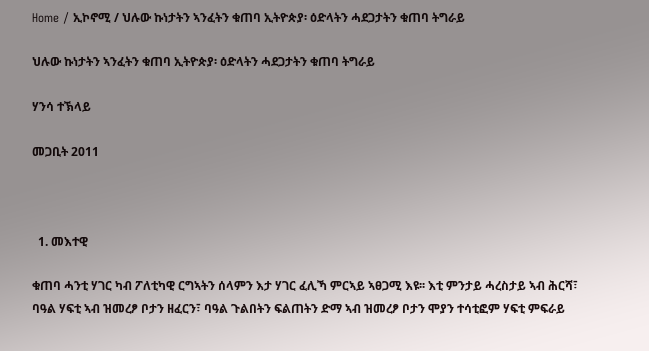Home / ኢኮኖሚ / ህሉው ኩነታትን ኣንፈትን ቁጠባ ኢትዮጵያ፡ ዕድላትን ሓደጋታትን ቁጠባ ትግራይ

ህሉው ኩነታትን ኣንፈትን ቁጠባ ኢትዮጵያ፡ ዕድላትን ሓደጋታትን ቁጠባ ትግራይ

ሃንሳ ተኽላይ

መጋቢት 2011



  1. መእተዊ

ቁጠባ ሓንቲ ሃገር ካብ ፖለቲካዊ ርግኣትን ሰላምን እታ ሃገር ፈሊኻ ምርኣይ ኣፀጋሚ እዩ፡፡ እቲ ምንታይ ሓረስታይ ኣብ ሕርሻ፣ ባዓል ሃፍቲ ኣብ ዝመረፆ ቦታን ዘፈርን፣ ባዓል ጉልበትን ፍልጠትን ድማ ኣብ ዝመረፆ ቦታን ሞያን ተሳቲፎም ሃፍቲ ምፍራይ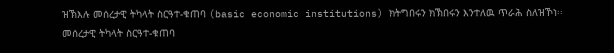ዝኽእሉ መሰረታዊ ትካላት ስርዓተ-ቁጠባ (basic economic institutions) ክትግበሩን ክኽበሩን እንተለዉ ጥራሕ ስለዝኾነ፡፡ መሰረታዊ ትካላት ስርዓተ-ቁጠባ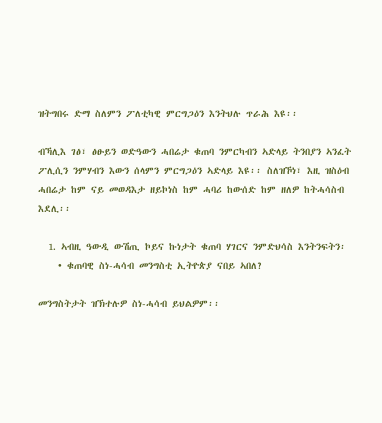ዝትግበሩ ድማ ስለምን ፖለቲካዊ ምርግጋዕን እንትህሉ ጥራሕ እዩ፡፡

ብኻሊእ ገፅ፣ ፅፁይን ወድዓውን ሓበሬታ ቁጠባ ንምርካብን ኣድላይ ትንበያን ኣንፈት ፖሊሲን ንምሃብን እውን ሰላምን ምርግጋዕን ኣድላይ እዩ፡፡ ስለዝኾነ፣ እዚ ዝስዕብ ሓበሬታ ከም ናይ መወዳእታ ዘይኮነስ ከም ሓባሪ ከውሰድ ከም ዘለዎ ከትሓሳስብ እደሊ፡፡

  1. ኣብዚ ዓውዲ ውሽጢ ኮይና ኩነታት ቁጠባ ሃገርና ንምድህሳስ እንትንፍትን፡
    • ቁጠባዊ ስነ-ሓሳብ መንግስቲ ኢትዮጵያ ናበይ ኣበለ?

መንግስትታት ዝኽተሉዎ ስነ-ሓሳብ ይህልዎም፡፡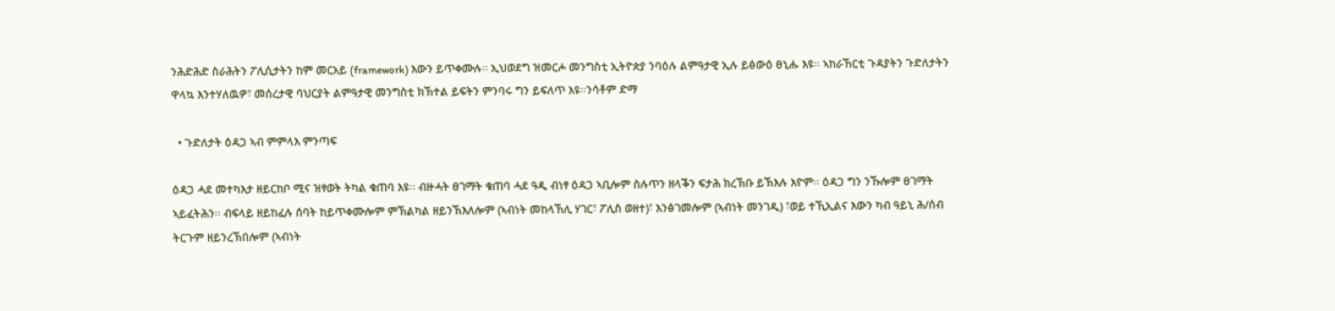ንሕድሕድ ስራሕትን ፖሊሲታትን ከም መርአይ (framework) እውን ይጥቀሙሉ፡፡ ኢህወደግ ዝመርሖ መንግስቲ ኢትዮጵያ ንባዕሉ ልምዓታዊ ኢሉ ይፅውዕ ፀኒሑ እዩ፡፡ ኣከራኸርቲ ጉዳያትን ጉድለታትን ዋላኳ እንተሃለዉዎ፣ መሰረታዊ ባህርያት ልምዓታዊ መንግስቲ ክኽተል ይፍትን ምንባሩ ግን ይፍለጥ እዩ፡፡ንሳቶም ድማ

  • ጉድለታት ዕዳጋ ኣብ ምምላእ ምንጣፍ

ዕዳጋ ሓደ መተካእታ ዘይርከቦ ሚና ዝፃወት ትካል ቁጠባ እዩ፡፡ ብዙሓት ፀገማት ቁጠባ ሓደ ዓዲ ብነፃ ዕዳጋ ኣቢሎም ስሉጥን ዘላቕን ፍታሕ ክረኽቡ ይኽእሉ እዮም፡፡ ዕዳጋ ግን ንኹሎም ፀገማት ኣይፈትሕን፡፡ ብፍላይ ዘይከፈሉ ሰባት ከይጥቀሙሎም ምኽልካል ዘይንኽእለሎም (ኣብነት መከላኸሊ ሃገር፣ ፖሊስ ወዘተ)፣ እንፅገመሎም (ኣብነት መንገዲ) ፣ወይ ተኺኢልና እውን ካብ ዓይኒ ሕ/ሰብ ትርጉም ዘይንረኽበሎም (ኣብነት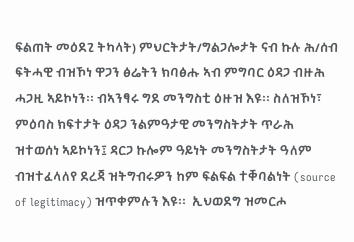ፍልጠት መዕደጊ ትካላት) ምህርትታት/ግልጋሎታት ናብ ኩሉ ሕ/ሰብ ፍትሓዊ ብዝኾነ ዋጋን ፅሬትን ክባፅሑ ኣብ ምግባር ዕዳጋ ብዙሕ ሓጋዚ ኣይኮነን፡፡ ብኣንፃሩ ግደ መንግስቲ ዕዙዝ እዩ፡፡ ስለዝኾነ፣ ምዕባስ ክፍተታት ዕዳጋ ንልምዓታዊ መንግስትታት ጥራሕ ዝተወሰነ ኣይኮነን፤ ዳርጋ ኩሎም ዓይነት መንግስትታት ዓለም ብዝተፈላለየ ደረጃ ዝትግብሩዎን ከም ፍልፍል ተቐባልነት (source of legitimacy) ዝጥቀምሉን እዩ፡፡  ኢህወደግ ዝመርሖ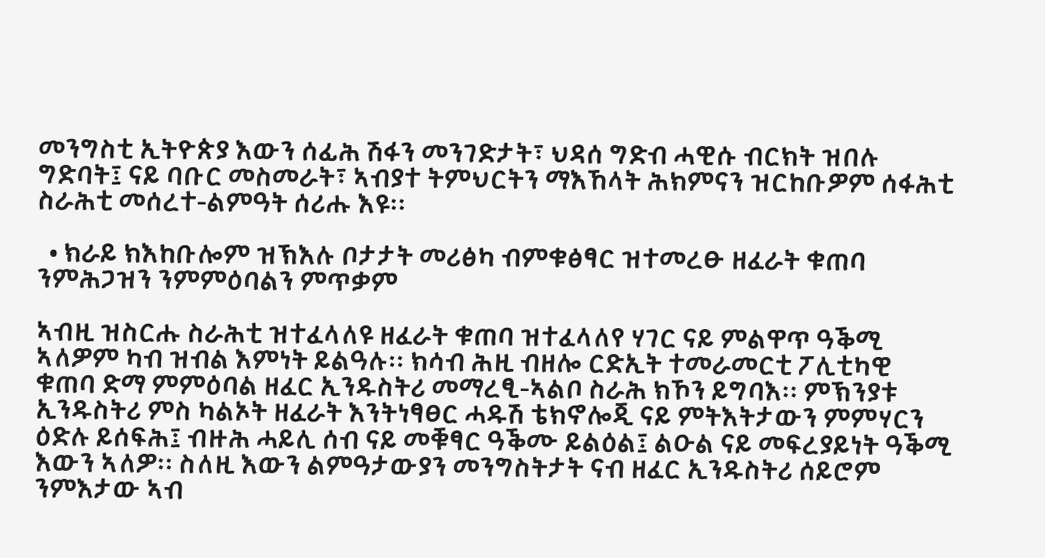መንግስቲ ኢትዮጵያ እውን ሰፊሕ ሽፋን መንገድታት፣ ህዳሰ ግድብ ሓዊሱ ብርክት ዝበሉ ግድባት፤ ናይ ባቡር መስመራት፣ ኣብያተ ትምህርትን ማእኸላት ሕክምናን ዝርከቡዎም ሰፋሕቲ ስራሕቲ መሰረተ-ልምዓት ሰሪሑ እዩ፡፡

  • ክራይ ክእከቡሎም ዝኽእሉ ቦታታት መሪፅካ ብምቁፅፃር ዝተመረፁ ዘፈራት ቁጠባ ንምሕጋዝን ንምምዕባልን ምጥቃም

ኣብዚ ዝስርሑ ስራሕቲ ዝተፈላለዩ ዘፈራት ቁጠባ ዝተፈላለየ ሃገር ናይ ምልዋጥ ዓቕሚ ኣለዎም ካብ ዝብል እምነት ይልዓሉ፡፡ ክሳብ ሕዚ ብዘሎ ርድኢት ተመራመርቲ ፖሊቲካዊ ቁጠባ ድማ ምምዕባል ዘፈር ኢንዱስትሪ መማረፂ-ኣልቦ ስራሕ ክኾን ይግባእ፡፡ ምኽንያቱ ኢንዱስትሪ ምስ ካልኦት ዘፈራት እንትነፃፀር ሓዱሽ ቴክኖሎጂ ናይ ምትእትታውን ምምሃርን ዕድሉ ይሰፍሕ፤ ብዙሕ ሓይሊ ሰብ ናይ መቑፃር ዓቕሙ ይልዕል፤ ልዑል ናይ መፍረያይነት ዓቕሚ እውን ኣለዎ፡፡ ስለዚ እውን ልምዓታውያን መንግስትታት ናብ ዘፈር ኢንዱስትሪ ሰይሮም ንምእታው ኣብ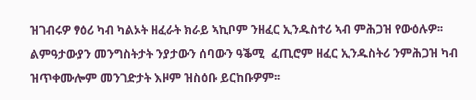ዝገብሩዎ ፃዕሪ ካብ ካልኦት ዘፈራት ክራይ ኣኪቦም ንዘፈር ኢንዱስተሪ ኣብ ምሕጋዝ የውዕሉዎ፡፡  ልምዓታውያን መንግስትታት ንያታውን ሰባውን ዓቕሚ  ፈጢሮም ዘፈር ኢንዱስትሪ ንምሕጋዝ ካብ ዝጥቀሙሎም መንገድታት እዞም ዝስዕቡ ይርከቡዎም፡፡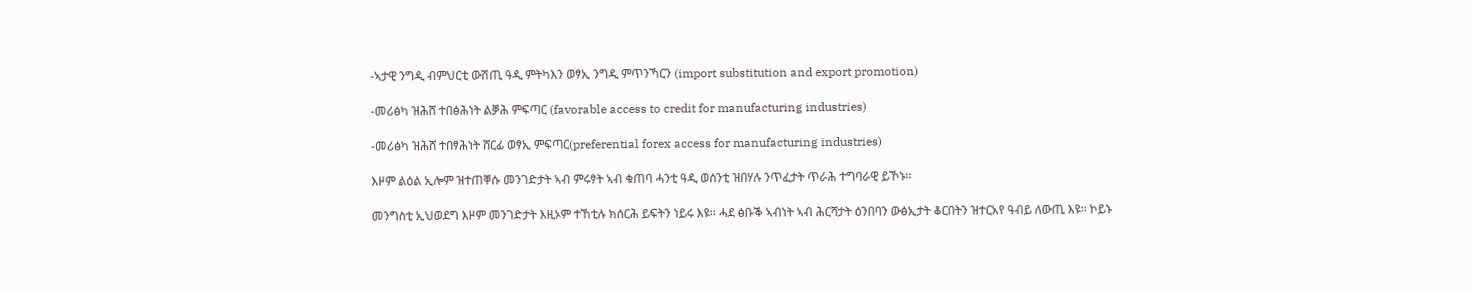-ኣታዊ ንግዲ ብምህርቲ ውሽጢ ዓዲ ምትካእን ወፃኢ ንግዲ ምጥንኻርን (import substitution and export promotion)

-መሪፅካ ዝሕሸ ተበፅሕነት ልቓሕ ምፍጣር (favorable access to credit for manufacturing industries)

-መሪፅካ ዝሕሸ ተበፃሕነት ሸርፊ ወፃኢ ምፍጣር(preferential forex access for manufacturing industries)

እዞም ልዕል ኢሎም ዝተጠቐሱ መንገድታት ኣብ ምሩፃት ኣብ ቁጠባ ሓንቲ ዓዲ ወሰንቲ ዝበሃሉ ንጥፈታት ጥራሕ ተግባራዊ ይኾኑ፡፡

መንግስቲ ኢህወደግ እዞም መንገድታት እዚኦም ተኸቲሉ ክሰርሕ ይፍትን ነይሩ እዩ፡፡ ሓደ ፅቡቕ ኣብነት ኣብ ሕርሻታት ዕንበባን ውፅኢታት ቆርበትን ዝተርአየ ዓብይ ለውጢ እዩ፡፡ ኮይኑ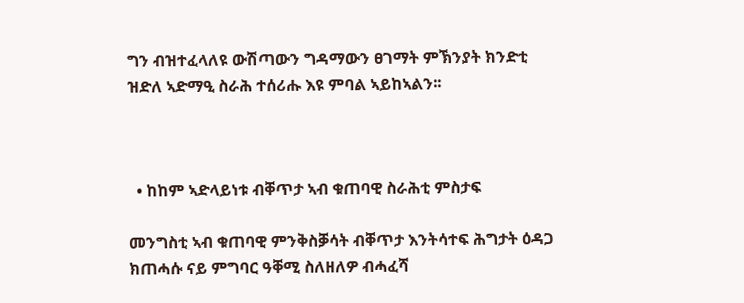ግን ብዝተፈላለዩ ውሽጣውን ግዳማውን ፀገማት ምኽንያት ክንድቲ ዝድለ ኣድማዒ ስራሕ ተሰሪሑ እዩ ምባል ኣይከኣልን፡፡



  • ከከም ኣድላይነቱ ብቐጥታ ኣብ ቁጠባዊ ስራሕቲ ምስታፍ

መንግስቲ ኣብ ቁጠባዊ ምንቅስቓሳት ብቐጥታ እንትሳተፍ ሕግታት ዕዳጋ ክጠሓሱ ናይ ምግባር ዓቐሚ ስለዘለዎ ብሓፈሻ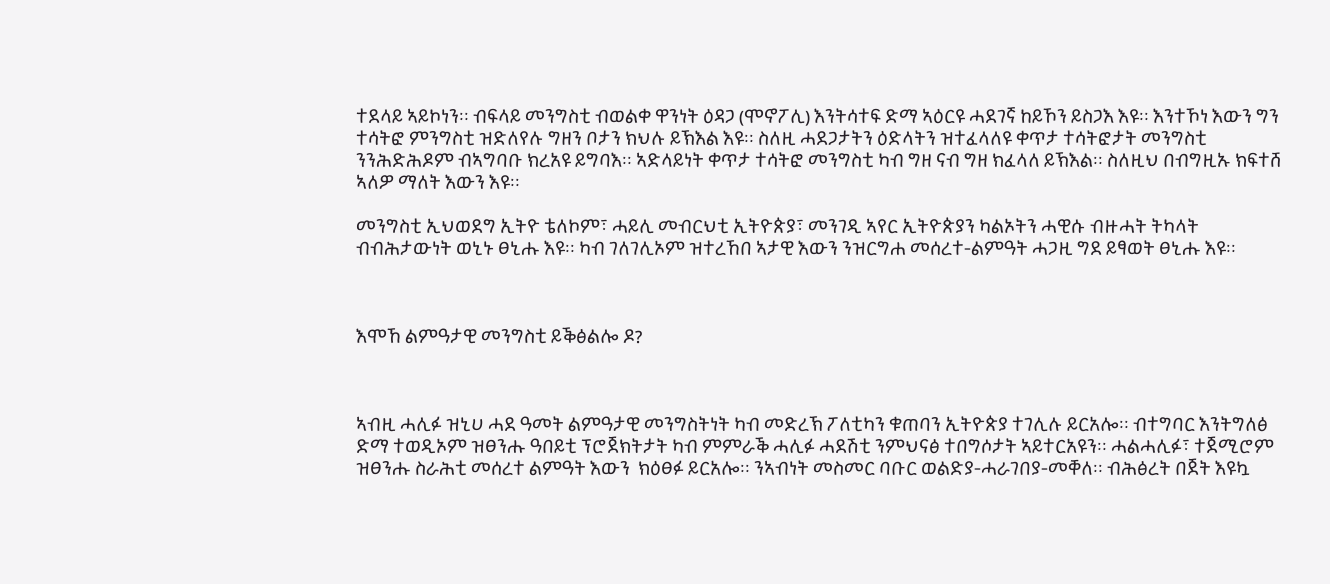ተደላይ ኣይኮነን፡፡ ብፍላይ መንግስቲ ብወልቀ ዋንነት ዕዳጋ (ሞኖፖሊ) እንትሳተፍ ድማ ኣዕርዩ ሓደገኛ ከይኾን ይስጋእ እዩ፡፡ እንተኾነ እውን ግን ተሳትፎ ምንግስቲ ዝድለየሉ ግዘን ቦታን ክህሉ ይኽእል እዩ፡፡ ስለዚ ሓደጋታትን ዕድላትን ዝተፈላለዩ ቀጥታ ተሳትፎታት መንግስቲ ንንሕድሕዶም ብኣግባቡ ክረአዩ ይግባእ፡፡ ኣድላይነት ቀጥታ ተሳትፎ መንግስቲ ካብ ግዘ ናብ ግዘ ክፈላለ ይኽእል፡፡ ስለዚህ በብግዚኡ ክፍተሸ ኣለዎ ማለት እውን እዩ፡፡

መንግስቲ ኢህወደግ ኢትዮ ቴለኮም፣ ሓይሊ መብርህቲ ኢትዮጵያ፣ መንገዲ ኣየር ኢትዮጵያን ካልኦትን ሓዊሱ ብዙሓት ትካላት ብብሕታውነት ወኒኑ ፀኒሑ እዩ፡፡ ካብ ገለገሊኦም ዝተረኸበ ኣታዊ እውን ንዝርግሐ መሰረተ-ልምዓት ሓጋዚ ግደ ይፃወት ፀኒሑ እዩ፡፡



እሞኸ ልምዓታዊ መንግስቲ ይቕፅልሎ ዶ?



ኣብዚ ሓሊፉ ዝኒሀ ሓደ ዓመት ልምዓታዊ መንግስትነት ካብ መድረኽ ፖለቲካን ቁጠባን ኢትዮጵያ ተገሊሉ ይርአሎ፡፡ ብተግባር እንትግለፅ ድማ ተወዲኦም ዝፀንሑ ዓበይቲ ፕሮጀክትታት ካብ ምምራቕ ሓሊፉ ሓደሽቲ ንምህናፅ ተበግሶታት ኣይተርአዩን፡፡ ሓልሓሊፉ፣ ተጀሚሮም ዝፀንሑ ስራሕቲ መሰረተ ልምዓት እውን  ክዕፀፉ ይርአሎ፡፡ ንኣብነት መስመር ባቡር ወልድያ-ሓራገበያ-መቐለ፡፡ ብሕፅረት በጀት እዩኳ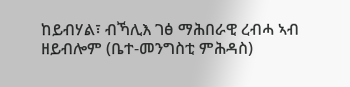ከይብሃል፣ ብኻሊእ ገፅ ማሕበራዊ ረብሓ ኣብ ዘይብሎም (ቤተ-መንግስቲ ምሕዳስ)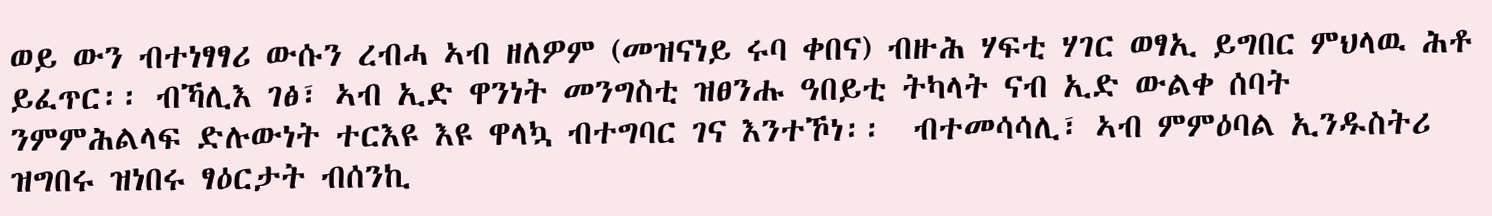ወይ ውን ብተነፃፃሪ ውሱን ረብሓ ኣብ ዘለዎም (መዝናነይ ሩባ ቀበና) ብዙሕ ሃፍቲ ሃገር ወፃኢ ይግበር ምህላዉ ሕቶ ይፈጥር፡፡ ብኻሊእ ገፅ፣ ኣብ ኢድ ዋንነት መንግስቲ ዝፀንሑ ዓበይቲ ትካላት ናብ ኢድ ውልቀ ሰባት ንምምሕልላፍ ድሉውነት ተርእዩ እዩ ዋላኳ ብተግባር ገና እንተኾነ፡፡  ብተመሳሳሊ፣ ኣብ ምምዕባል ኢንዱስትሪ ዝግበሩ ዝነበሩ ፃዕርታት ብሰንኪ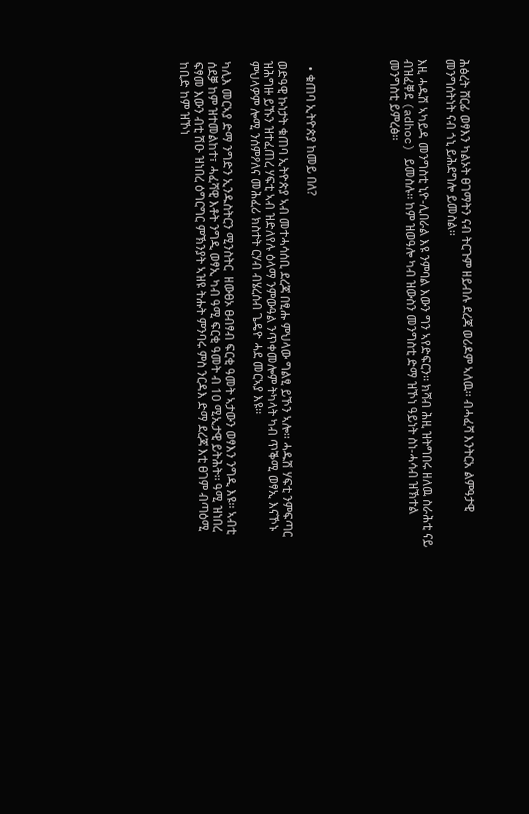ሕፅረት ሸርፊ ወፃእን ካልኦት ፀገማትን ናብ ትርጉም ዘይብሉ ደረጃ ወሪዶም ኣለዉ፡፡ ብሓፈሻ እንትርአ ልምዓታዊ መንግሰትነት ናብ ጎኒ ይሕደግሎ ይመስል፡፡

እዚ ሓዱሽ ኣካይዳ መንግስቲ ኒዮ-ሊበራል እዩ ንምባል እውን ግን ኣየድፍርን፡፡ ክሻብ ሕዚ ዝትግበሩ ዘለዉ ስራሕቲ ናይ ብዝፈቐደ (adhoc) ይመስሉ፡፡ ከም ዝወዓሎ ካብ ዝውስን መንግስቲ ድማ ዝኾነ ዓይነት ስነ-ሓሳብ ዝኽተል መንግስቲ ይምረፅ፡፡





  • ቁጠባ ኢትዮጵያ ከመይ በለ?

ወድዓዊ ኩነታት ቁጠባ ኢትዮጵያ ኣብ መተሓሳሰቢ ደረጃ በፂሑ ምህላው ግልፂ ይኾን ኣሎ፡፡ ሓዱሽ ሃፍቲ ንምፍጣር ዝሕግዙ ይኹን ዝተፈጠረ ሃፍቲ ኣብ ዝድለየሉ ዕላማ ንምውዓል ንጥቀመሎም ትካላት ካብ ጥቕሚ ወፃኢ እናኾኑ ምህላዎም ሎሚ ንሰምዖለና መሕፈሪ ክስተት ርሃብ ብሄረሰብ ጌዴዮ ሓደ መርኣያ እዩ፡፡

ካሊእ መርኣያ ድማ ንግድን ኢንዱስትርን ሚንስትር  ዘውፀኦ ፀብፃብ ፍርቂ ዓመት ኣታውን ወፃእን ንግዲ እዩ፡፡ ኣብቲ ሰደቓ ከም ዝተመልከተ፣ ሓፈሻዊ እቶት ንግዲ ወፃኢ ካብ ዓሚ ፍርቂ ዓመት ብ 10 ሚኢታዊ ይትሕት፡፡ ዓሚ ዝነበረ ፍፃመ እውን ብቲ ሽዑ ዝነበረ ዕግርግር ምኽንያት ኣዝዩ ትሑት ምንባሩ ምስ ንርዳእ ድማ ደረጃ እቲ ፀገም ብጣዕሚ ከቢድ ከም ዝኾነ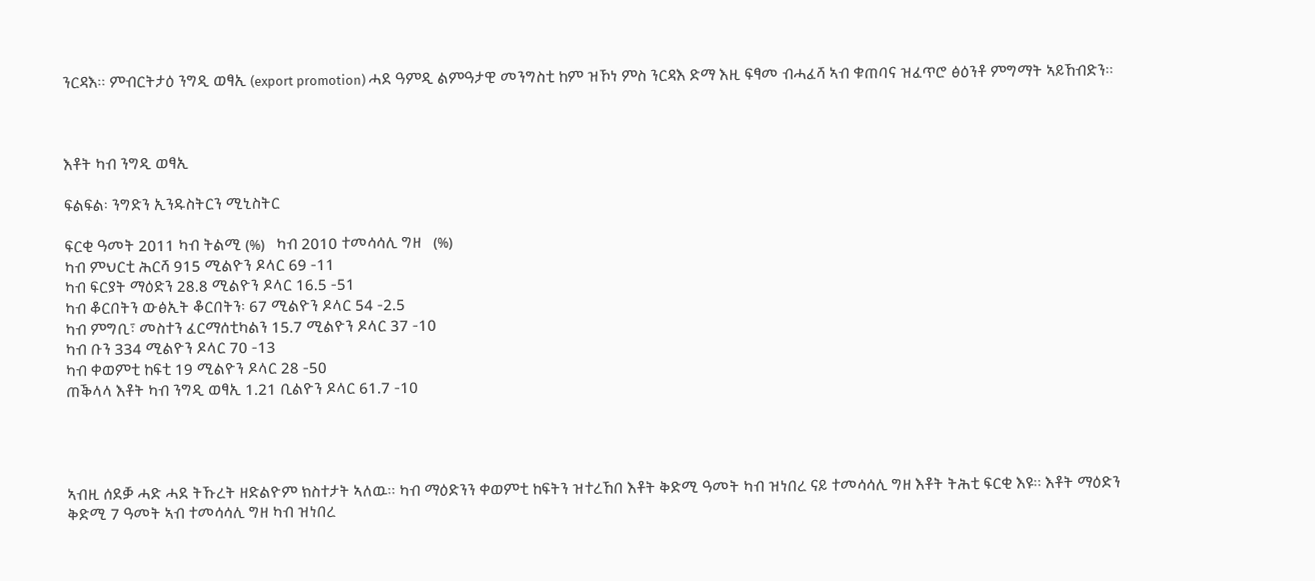ንርዳእ፡፡ ምብርትታዕ ንግዲ ወፃኢ (export promotion) ሓደ ዓምዲ ልምዓታዊ መንግስቲ ከም ዝኾነ ምስ ንርዳእ ድማ እዚ ፍፃመ ብሓፈሻ ኣብ ቁጠባና ዝፈጥሮ ፅዕንቶ ምግማት ኣይኸብድን፡፡



እቶት ካብ ንግዲ ወፃኢ

ፍልፍል፡ ንግድን ኢንዱስትርን ሚኒስትር

ፍርቂ ዓመት 2011 ካብ ትልሚ (%)   ካብ 2010 ተመሳሳሊ ግዘ   (%)
ካብ ምህርቲ ሕርሻ 915 ሚልዮን ዶላር 69 -11
ካብ ፍርያት ማዕድን 28.8 ሚልዮን ዶላር 16.5 -51
ካብ ቆርበትን ውፅኢት ቆርበትን፡ 67 ሚልዮን ዶላር 54 -2.5
ካብ ምግቢ፣ መስተን ፈርማሰቲካልን 15.7 ሚልዮን ዶላር 37 -10
ካብ ቡን 334 ሚልዮን ዶላር 70 -13
ካብ ቀወምቲ ከፍቲ 19 ሚልዮን ዶላር 28 -50
ጠቕላላ እቶት ካብ ንግዲ ወፃኢ 1.21 ቢልዮን ዶላር 61.7 -10




ኣብዚ ሰደቓ ሓድ ሓደ ትኹረት ዘድልዮም ክስተታት ኣለዉ፡፡ ካብ ማዕድንን ቀወምቲ ከፍትን ዝተረኸበ እቶት ቅድሚ ዓመት ካብ ዝነበረ ናይ ተመሳሳሊ ግዘ እቶት ትሕቲ ፍርቂ እዩ፡፡ እቶት ማዕድን ቅድሚ 7 ዓመት ኣብ ተመሳሳሊ ግዘ ካብ ዝነበረ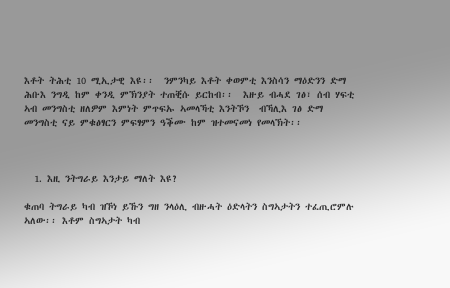እቶት ትሕቲ 10 ሚኢታዊ እዩ፡፡  ንምንካይ እቶት ቀወምቲ እንስሳን ማዕድንን ድማ ሕቡእ ንግዲ ከም ቀንዲ ምኽንያት ተጠቒሱ ይርከብ፡፡  እዙይ ብሓደ ገፅ፣ ሰብ ሃፍቲ ኣብ መንግስቲ ዘለዎም እምነት ምጥፍኡ ኣመላኻቲ እንትኾን  ብኻሊእ ገፅ ድማ መንግስቲ ናይ ምቁፅፃርን ምፍፃምን ዓቕሙ ከም ዝተመናመነ የመላኽት፡፡



  1. እዚ ንትግራይ እንታይ ማለት እዩ?

ቁጠባ ትግራይ ካብ ዝኾነ ይኹን ግዘ ንላዕሊ ብዙሓት ዕድላትን ስግኣታትን ተፈጢሮምሉ ኣለው፡፡ እቶም ስግኣታት ካብ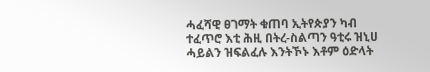ሓፈሻዊ ፀገማት ቁጠባ ኢትየጵያን ካብ ተፈጥሮ እቲ ሕዚ በትረ-ስልጣን ዓቲሩ ዝኒሀ ሓይልን ዝፍልፈሉ እንትኾኑ እቶም ዕድላት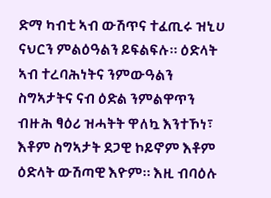ድማ ካብቲ ኣብ ውሽጥና ተፈጢሩ ዝኒሀ ናህርን ምልዕዓልን ይፍልፍሉ፡፡ ዕድላት ኣብ ተረባሕነትና ንምውዓልን ስግኣታትና ናብ ዕድል ንምልዋጥን ብዙሕ ፃዕሪ ዝሓትት ዋለኳ እንተኾነ፣ እቶም ስግኣታት ደጋዊ ኮይኖም እቶም ዕድላት ውሽጣዊ እዮም፡፡ እዚ ብባዕሉ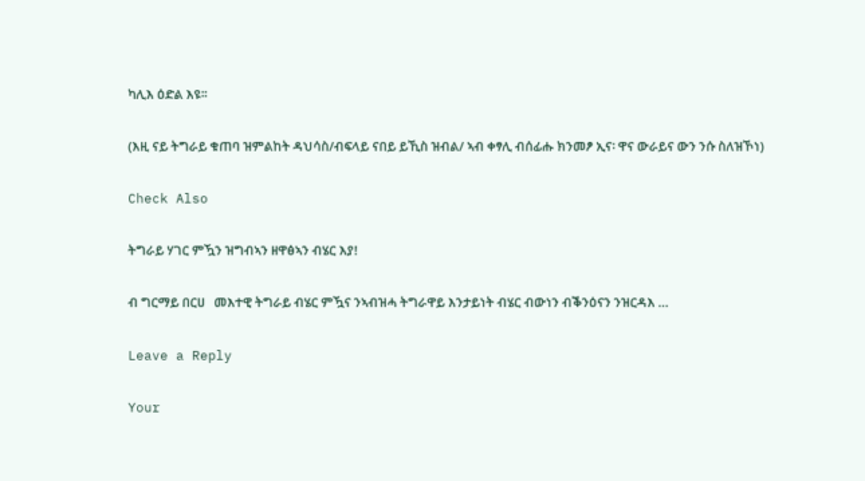ካሊእ ዕድል እዩ፡፡

(እዚ ናይ ትግራይ ቁጠባ ዝምልከት ዳህሳስ/ብፍላይ ናበይ ይኺስ ዝብል/ ኣብ ቀፃሊ ብሰፊሑ ክንመፆ ኢና፡ ዋና ውራይና ውን ንሱ ስለዝኾነ)

Check Also

ትግራይ ሃገር ምዃን ዝግብኣን ዘዋፅኣን ብሄር እያ!

ብ ግርማይ በርሀ   መእተዊ ትግራይ ብሄር ምዃና ንኣብዝሓ ትግራዋይ እንታይነት ብሄር ብውነን ብቕንዕናን ንዝርዳእ …

Leave a Reply

Your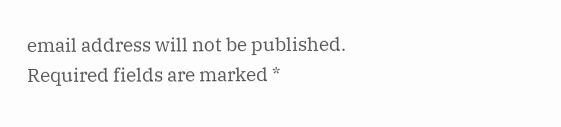email address will not be published. Required fields are marked *